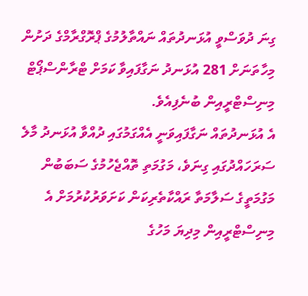ގިނަ ދުވަސްވީ އުޅަނދުތައް ނައްތާލުމުގެ ޕްރޮގްރާމްގެ ދަށުން މިހާތަނަށް 281 އުޅަނދު ނަގާފައިވާ ކަމަށް ޓްރާންސްޕޯޓް މިނިސްޓްރީއިން ބުނެފިއެވެ.
އެ އުޅަނދުތައް ނަގާފައިވަނީ އެއްގަމުގައި ދުއްވާ އުޅަނދު މާލެ ސަރަހައްދުގައި ގިނަވެ، މަގުމަތި ތޮއްޖެހުމުގެ ސަބަބުން މަގުމަތީގެ ސަލާމަތާ ރައްކާތެރިކަން ކަށަވަރުކުރުމަށް އެ މިނިސްޓްރީއިން މިދިޔަ މަހުގެ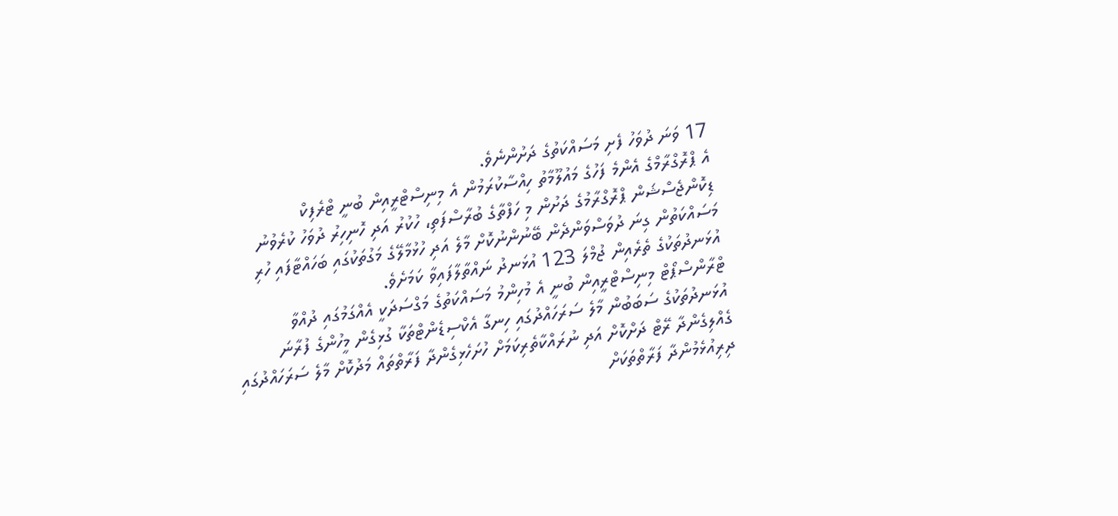17 ވަނަ ދުވަހު ފެށި މަސައްކަތުގެ ދަށުންނެވެ.
އެ ޕްރޮގްރާމްގެ އެންމެ ފަހުގެ މައުލޫމާތު ހިއްސާކުރަމުން އެ މިނިސްޓްރީއިން ބުނީ ޓްރެފިކް ޑިކޮންޖެސްޝަން ޕްރޮގްރާމުގެ ދަށުން މި ހަފްތާގެ ބުރާސްފަތި، ހުކުރު އަދި ހޮނިހިރު ދުވަހު ކުރެވުނު މަސައްކަތުން ގިނަ ދުވަސްވަންދެން ބޭނުންނުކޮށް މާލެ އަދި ހުޅުމާލޭގެ މަގުތަކުގައި ބަހައްޓާފައި ހުރި އުޅަނދުތަކުގެ ތެރެއިން ޖުމްލަ 123 އުޅަނދު ނައްތާލާފައިވާ ކަމަށެވެ.
ޓްރާންސްޕޯޓް މިނިސްޓްރީއިން ބުނީ އެ މުހިންމު މަސައްކަތުގެ މަގްސަދަކީ އެއްގަމުގައި ދުއްވާ އުޅަނދުތަކުގެ ސަބަބުން މާލެ ސަރަހައްދުގައި ހިނގާ އެކްސިޑެންޓްތަކާ ގުޅިގެން މީހުންގެ ފުރާނަ ގެއްލިގެންދާ ރޭޓް ދަށްކޮށް އަދި ނުރައްކާތެރިކަމަށް ހުށަހެޅިގެންދާ ފަރާތްތައް މަދުކޮށް މާލެ ސަރަހައްދުގައި ދިރިއުޅެމުންދާ ފަރާތްތަކަށް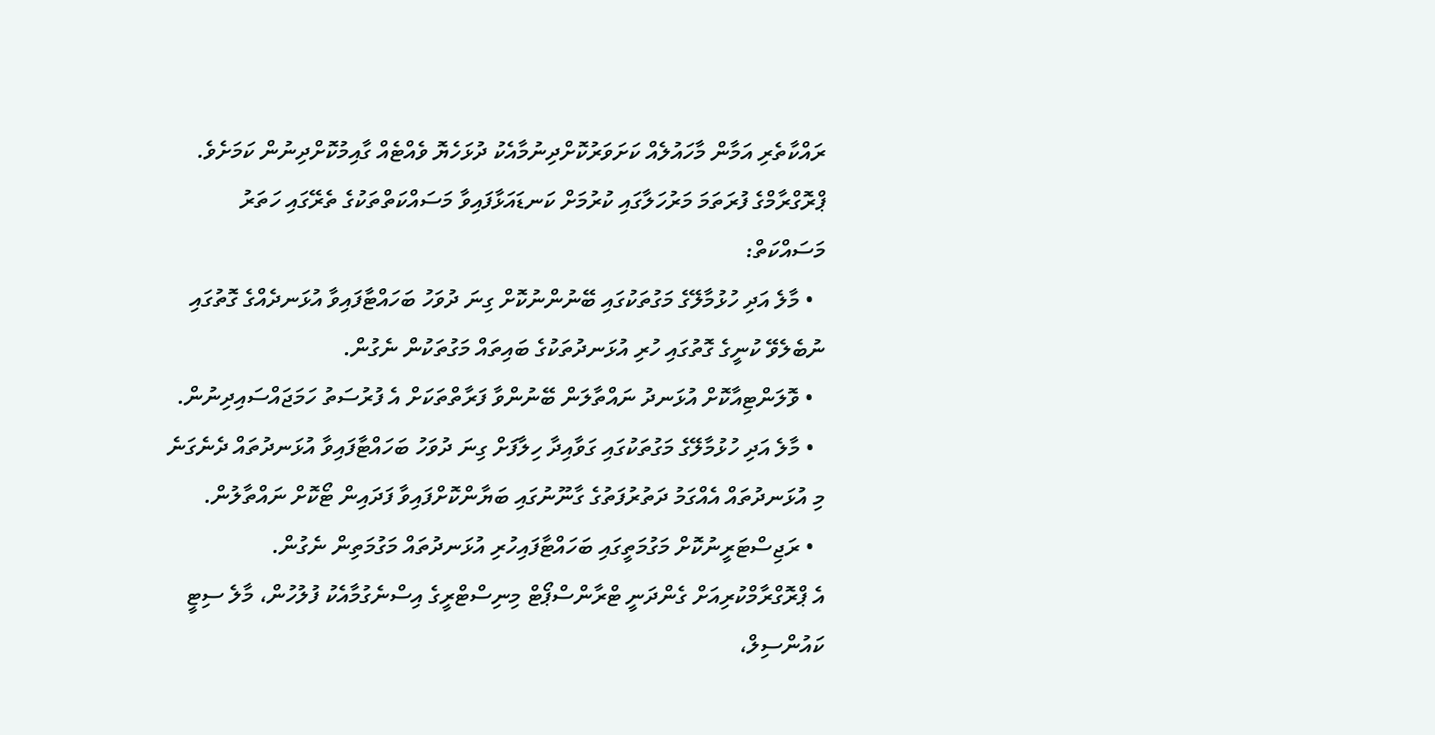ރައްކާތެރި އަމާން މާހައުލެއް ކަށަވަރުކޮށްދިނުމާއެކު ދުޅަހެޔޮ ވެއްޓެއް ގާއިމުކޮށްދިނުން ކަމަށެވެ.
ޕްރޮގްރާމްގެ ފުރަތަމަ މަރުހަލާގައި ކުރުމަށް ކަނޑައަޅާފައިވާ މަސައްކަތްތަކުގެ ތެރޭގައި ހަތަރު މަސައްކަތް:
  • މާލެ އަދި ހުޅުމާލޭގެ މަގުތަކުގައި ބޭނުންނުކޮށް ގިނަ ދުވަހު ބަހައްޓާފައިވާ އުޅަނދެއްގެ ގޮތުގައި ނުބެލެވޭ ކުނީގެ ގޮތުގައި ހުރި އުޅަނދުތަކުގެ ބައިތައް މަގުތަކުން ނެގުން.
  • ވޮލަންޓިއާކޮށް އުޅަނދު ނައްތާލަން ބޭނުންވާ ފަރާތްތަކަށް އެ ފުރުސަތު ހަމަޖައްސައިދިނުން.
  • މާލެ އަދި ހުޅުމާލޭގެ މަގުތަކުގައި ގަވާއިދާ ހިލާފަށް ގިނަ ދުވަހު ބަހައްޓާފައިވާ އުޅަނދުތައް ދެނެގަނެ މި އުޅަނދުތައް އެއްގަމު ދަތުރުފަތުގެ ގާނޫނުގައި ބަޔާންކޮށްފައިވާ ފަދައިން ޓޯކޮށް ނައްތާލުން.
  • ރަޖިސްޓަރީނުކޮށް މަގުމަތީގައި ބަހައްޓާފައިހުރި އުޅަނދުތައް މަގުމަތިން ނެގުން.
އެ ޕްރޮގްރާމްކުރިއަށް ގެންދަނީ ޓްރާންސްޕޯޓް މިނިސްޓްރީގެ އިސްނެގުމާއެކު ފުލުހުން، މާލެ ސިޓީ ކައުންސިލް،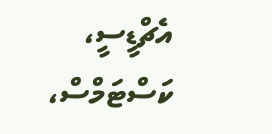އެޗްޑީސީ، ކަސްޓަމްސް،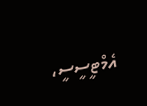އެމްޓީސީސީ،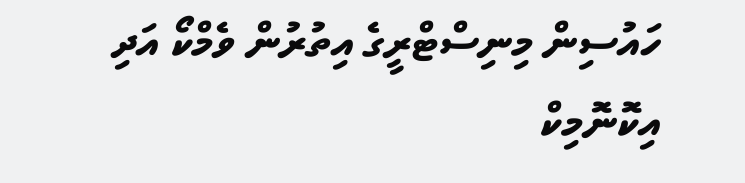ހައުސިން މިނިސްޓްރީގެ އިތުރުން ވެމްކޯ އަދި އިކޮނޮމިކް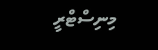މިނިސްޓްރީ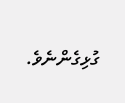ގުޅިގެންނެވެ.